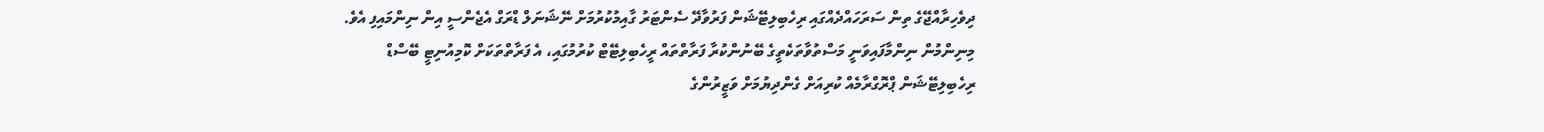ދިވެހިރާއްޖޭގެ ތިން ސަރަހައްދެއްގައި ރިހެބިލިޓޭޝަން ފަރުވާދޭ ސެންޓަރު ގާއިމުކުރުމަށް ނޭޝަނަލް ޑްރަގް އެޖެންސީ އިން ނިންމައިފި އެވެ.
މިނިންމުން ނިންމާފައިވަނީ މަސްތުވާތަކެތީގެ ބޭނުންކުރާ ފަރާތްތައް ރީހެބިލިޓޭޓް ކުރުމުގައި، އެ ފަރާތްތަކަށް ކޮމިއުނިޓީ ބޭސްޑް ރިހެބިލިޓޭޝަން ޕްރޮގްރާމެއް ކުރިއަށް ގެންދިޔުމަށް ވަޒީރުންގެ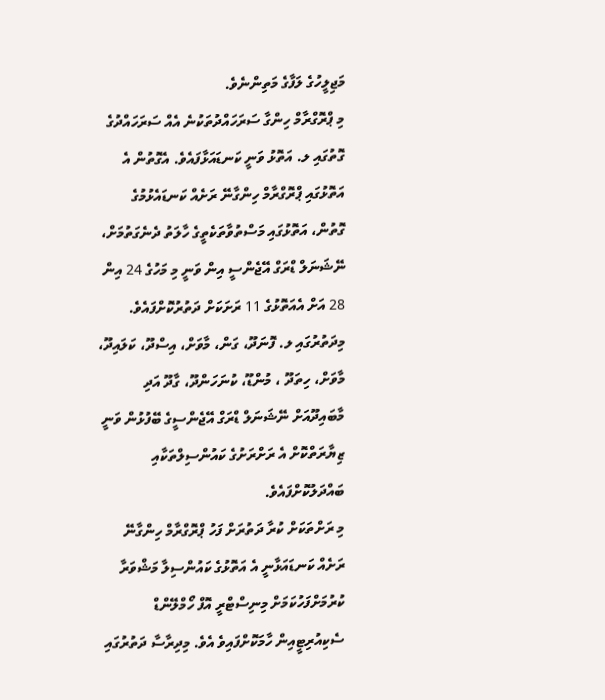މަޖިލީހުގެ ލަފާގެ މަތިންނެވެ.
މި ޕްރޮގްރާމް ހިންގާ ސަރަހައްދުތަކުނެ އެއް ސަރަހައްދުގެ ގޮތުގައި ލ. އަތޮޅު ވަނީ ކަނޑައަޅާފައެވެ. އެގޮތުން އެ އަތޮޅުގައި ޕްރޮގްރާމް ހިންގާނޭ ރަށެއް ކަނޑައެޅުމުގެ ގޮތުން، އަތޮޅުގައި މަސްތުވާތަކެތީގެ ހާލަތު ދެނެގަތުމަށް، ނޭޝަނަލް ޑްރަގް އޭޖެންސީ އިން ވަނީ މި މަހުގެ 24 އިން 28 އަށް އެއަތޮޅުގެ 11 ރަށަކަށް ދަތުރުކޮށްފައެވެ. މިދަތުރުގައި ލ. ފޮނަދޫ، ގަން، މާވަށް، އިސްދޫ، ކަލައިދޫ، މާވަށް، ހިތަދޫ ، މުންޑޫ، ކުނަހަންދޫ، ގާދޫ އަދި މާބައިދޫއަށް ނޭޝަނަލް ޑްރަގް އޭޖެންސީގެ ބޭފުޅުން ވަނީ ޒިޔާރަތްކޮށް އެ ރަށްރަށުގެ ކައުންސިލްތަކާއި ބައްދަލުކޮށްފައެވެ.
މި ރަށްތަކަށް ކުރާ ދަތުރަށް ފަހު ޕްރޮގްރާމް ހިންގާނޭ ރަށެއް ކަނޑައަޅާނީ އެ އަތޮޅުގެ ކައުންސިލާ މަޝްވަރާ ކުރުމަށްފަހުކަމަށް މިނިސްޓްރީ އޮފް ހޯމްލޭންޑް ސެކިއުރިޓީއިން ހާމަކޮށްފައިވެ އެވެ. މިދިރާސާ ދަތުރުގައި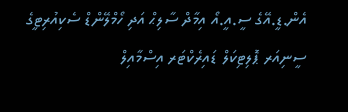އެން.ޑީ.އޭގެ ސީ.އީ.އޯ އިމާދް ސާލިޙް އަދި ހޯމްލޭންޑް ސެކިއުރިޓީގެ ސީނިއަރ ޕޮލިޓިކަލް ޑައިރެކްޓަރ އިސްމާއިލް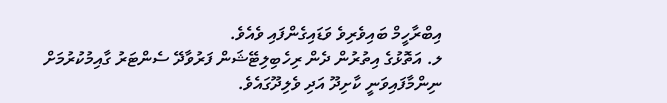އިބްރާހީމް ބައިވެރިވެ ވަޑައިގެންފައި ވެއެވެ.
ލ. އަތޮޅުގެ އިތުރުން ދެން ރިހެބިލިޓޭޝަން ފަރުވާދޭ ސެންޓަރު ގާއިމުކުރުމަށް ނިންމާފައިވަނީ ކާށިދޫ އަދި ވެލިދޫގައެވެ.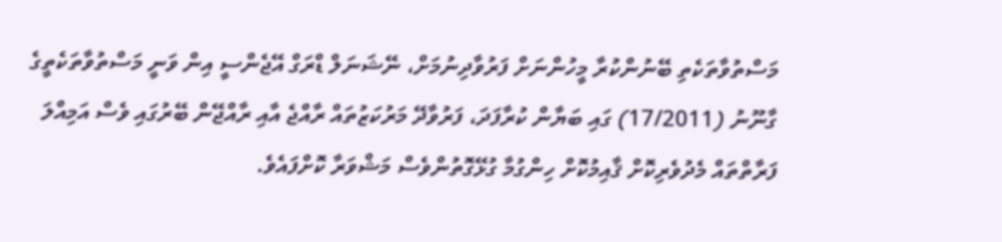މަސްތުވާތަކެތި ބޭނުންކުރާ މީހުންނަށް ފަރުވާދިނުމަށް، ނޭޝަނަލް ޑްރަގް އޭޖެންސީ އިން ވަނީ މަސްތުވާތަކެތީގެ ގާނޫނު (17/2011) ގައި ބަޔާން ކުރާފަދަ، ފަރުވާދޭ މަރުކަޒުތައް ރާއްޖެ އާއި ރާއްޖޭން ބޭރުގައި ވެސް އަމިއްލަ ފަރާތްތައް މެދުވެރިކޮށް ޤާއިމުކޮށް ހިންގުމާ ގުޅޭގޮތުންވެސް މަޝްވަރާ ކޮށްފައެވެ.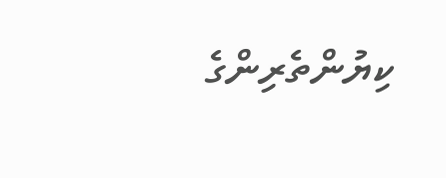ކިޔުންތެރިންގެ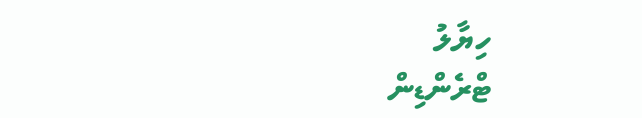ހިޔާލު
ޓްރެންޑިން